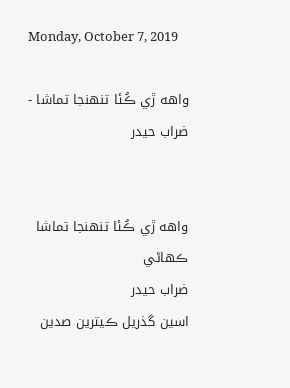Monday, October 7, 2019

واھه ڙي ڪُئا تنھنجا تماشا - ضراب حيدر


واھه ڙي ڪُئا تنھنجا تماشا
ڪھاڻي
ضراب حيدر
اسين گذريل ڪيترين صدين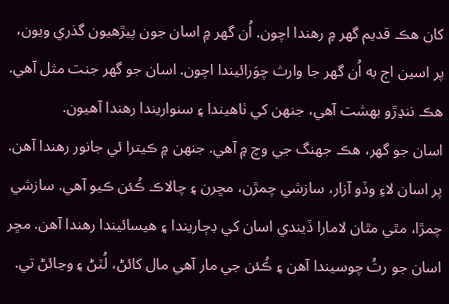کان ھڪ قديم گهر ۾ رھندا اچون. اُن گهر ۾ اسان جون پيڙھيون گذري ويون، پر اسين اڄ به اُن گهر جا وارث چوَرائيندا اچون. اسان جو گهر جنت مثل آھي. ھڪ ننڍڙو بھشت آھي، جنھن کي ٺاھيندا ۽ سنواريندا رھندا آھيون.
اسان جو گهر، ھڪ جهنگ جي وچ ۾ آھي. جنھن ۾ ڪيترا ئي جانور رھندا آھن. پر اسان لاءِ وڏو آزار، سازشي چمڙن، مڇرن ۽ چالاڪ ڪُئن ڪيو آھي. سازشي چمڙا، مٿي مٿان لامارا ڏيندي اسان کي ڊڄاريندا ۽ ھيسائيندا رھندا آھن. مڇر اسان جو رتُ چوسيندا آھن ۽ ڪُئن جي مار آھي مال کائڻ، لُٽڻ ۽ وڃائڻ تي.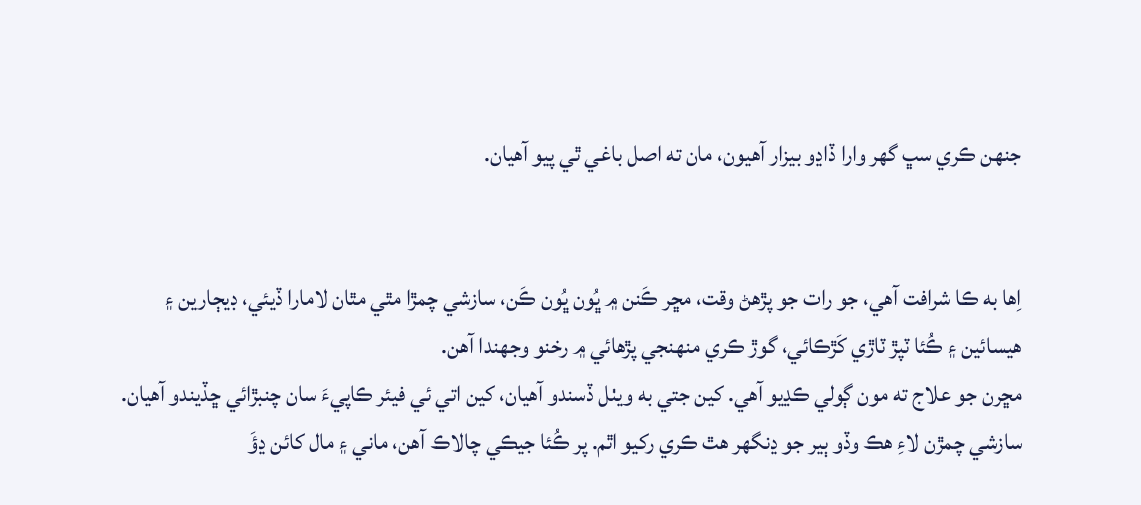جنهن ڪري سڀ گهر وارا ڏاڍو بيزار آھيون، مان ته اصل باغي ٿي پيو آھيان.


اِھا به ڪا شرافت آھي، جو رات جو پڙھڻ وقت، مڇر ڪَنن ۾ ڀُون ڀُون ڪَن، سازشي چمڙا مٿي مٿان لامارا ڏيئي، ڊيڄارين ۽ ھيسائين ۽ ڪُئا ٽپڙ ٽاڙي کَڙڪائي، گوڙ ڪري منھنجي پڙھائي ۾ رخنو وجهندا آھن.
مڇرن جو علاج ته مون ڳولي ڪڍيو آھي. کين جتي به ويٺل ڏسندو آھيان، کين اتي ئي فيئر ڪاپيءَ سان چنبڙائي ڇڏيندو آھيان. سازشي چمڙن لاءِ ھڪ وڏو ٻير جو ڍنگهر ھٿ ڪري رکيو اٿم. پر ڪُئا جيڪي چالاڪ آھن، ماني ۽ مال کائن ڍؤَ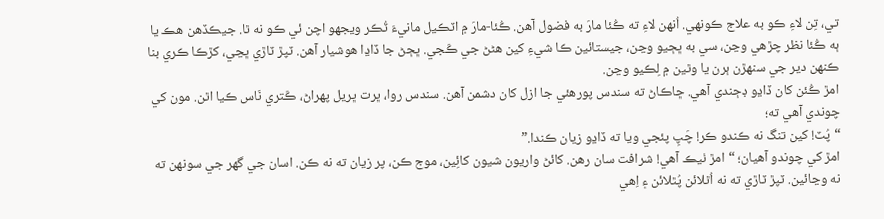تي، تِن لاءِ ڪو به علاج ڪونھي. اُنھن لاءِ ته ڪُئا مارَ به فضول آھن. ڪُئا-مارَ ۾ اٽڪيل مانيءَ ٽُڪر ويجهو اچن ئي ڪو نه ٿا. جيڪڏهن ھڪ يا ٻه ڪُئا نظر چڙھي وڃن، سي به ڀڄيو وڃن، جيستائين ڪا شيءِ کين هڻڻ جي ڪَجي. ڀڄڻ جا ڏاڍا ھوشيار آھن. ٽپڙ ٽاڙي ڀڃي، کڙڪا ڪري بنا ڪنھن دير جي سنھڙن ٻرن يا وٿين ۾ لِڪيو وڃن.
امڙ ڪُئن کان ڏاڍو ڊڄندي آھي. ڇاڪاڻ ته سندس پورھئي جا ازل کان دشمن آھن. سندس روا، ڀرت ڀريل پھراڻ، ڪَتري نَاس ڪيا اٿن. مون کي چوندي آھي ته؛
“پُٽ! کين تنگ نه ڪندو ڪر! چَپِ پئجي ويا ته ڏاڍو زيان ڪندا.”
امڙ کي چوندو آھيان؛ “امڙ ٺيڪ آھي! شرافت سان رھن. کائڻ واريون شيون کائِين، موج ڪن، پر زيان ته نه ڪن. اسان جي گهر جي سونھن ته نه وڃائين. ٽپڙ ٽاڙي ته نه اُٿلائن پُٿلائن ۽ اِھي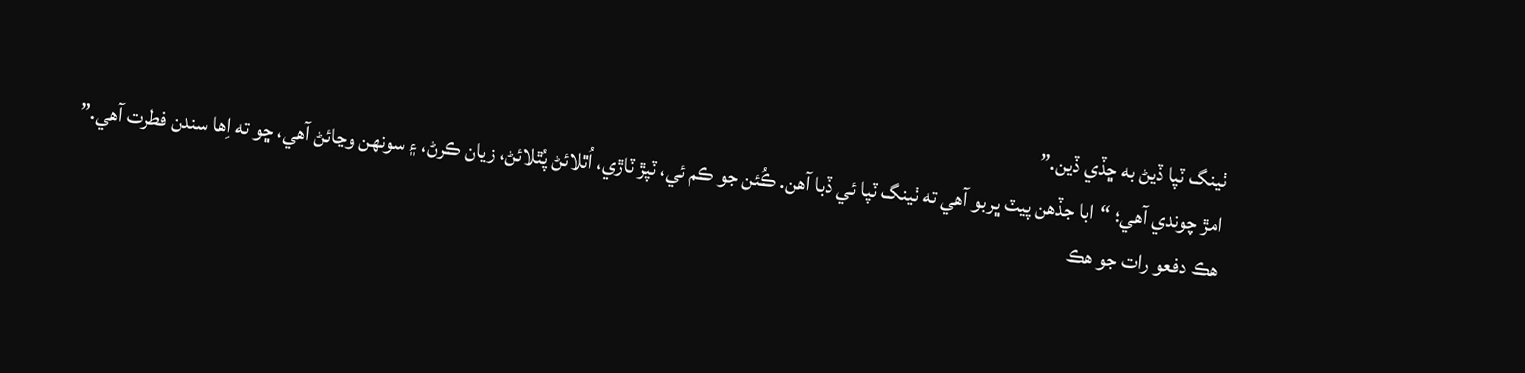ٺينگ ٽپا ڏيڻ به ڇڏي ڏين.”
امڙ چوندي آھي؛ “ابا جڏھن پيٽ ڀربو آھي ته ٺينگ ٽپا ئي ڏبا آھن. ڪُئن جو ڪم ئي، ٽپڙ ٽاڙي، اُٿلائڻ پُٿلائڻ، زيان ڪرڻ، ۽ سونھن وڃائڻ آهي، ڇو ته اِها سندن فطرت آھي.”
ھڪ دفعو رات جو ھڪ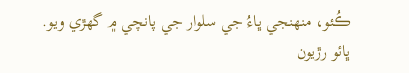ڪُئو، منھنجي ڀاءُ جي سلوار جي پانچي ۾ گهڙي ويو. ڀائو رڙيون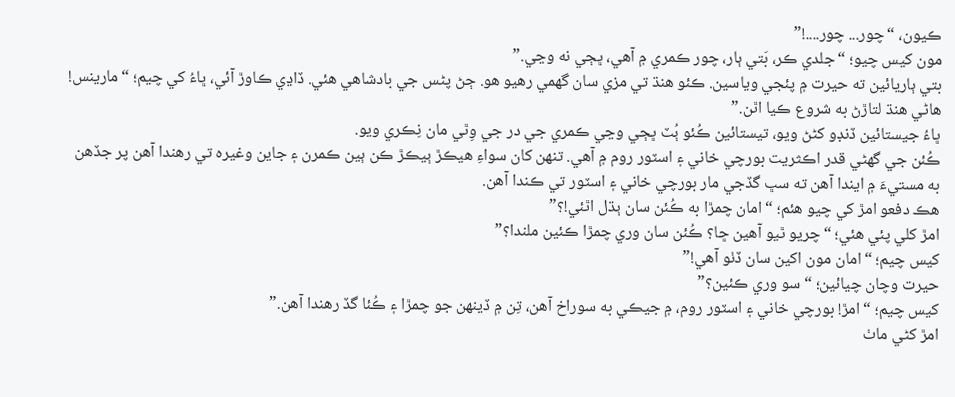ڪيون، “چور... چور....!”
مون کيس چيو؛ “جلدي ڪر، بَتي ٻار، چور ڪمري ۾ آھي، ڀڄي نه وڃي.”
بتي ٻاريائين ته حيرت ۾ پئجي وياسين. ڪئو ھنڌ تي مزي سان گهمي رھيو ھو. ڄڻ پڻس جي بادشاھي ھئي. ڏاڍي ڪاوڙ آئي، ڀاءُ کي چيم؛ “مارينس! ھاڻي ھنڌ لتاڙڻ به شروع ڪيا اٿن.”
ڀاءُ جيستائين ڏنڊو کڻڻ ويو، تيستائين ڪُئو ٻُٽ ڀڄي وڃي ڪمري جي در جي وِٿي مان نِڪري ويو.
ڪُئن جي گهڻي قدر اڪثريت بورچي خاني ۽ اسٽور روم ۾ آھي. تنھن کان سواءِ ھيڪڙ ٻيڪڙ ڪن ٻين ڪمرن ۽ جاين وغيره تي رھندا آھن پر جڏھن به مستيءَ ۾ ايندا آھن ته سڀ گڏجي مار بورچي خاني ۽ اسٽور تي ڪندا آھن.
ھڪ دفعو امڙ کي چيو ھئم؛ “امان چمڙا به ڪُئن سان ٻڌل اٿئي!؟”
امڙ کلي پئي ھئي؛ “چريو ٿيو آھين ڇا؟ ڪُئن سان وري چمڙا ڪئين ملندا؟”
کيس چيم؛ “امان مون اکين سان ڏٺو آھي!”
حيرت وچان چيائين؛ “سو وري ڪئين؟”
کيس چيم؛ “امڙ! بورچي خاني ۽ اسٽور روم، ۾ جيڪي به سوراخ آھن، تِن ۾ ڏينھن جو چمڙا ۽ ڪُئا گڏ رھندا آھن.”
امڙ کڻي ماٺ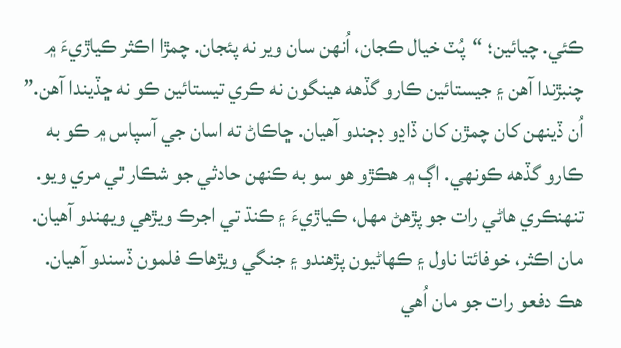ڪئي. چيائين؛ “پُٽ خيال ڪجان، اُنھن سان وير نه پئجان. چمڙا اڪثر ڪياڙيءَ ۾ چنبڙندا آھن ۽ جيستائين ڪارو گڏھه ھينگون نه ڪري تيستائين ڪو نه ڇڏيندا آھن.”
اُن ڏينھن کان چمڙن کان ڏاڍو ڊڄندو آھيان. ڇاڪاڻ ته اسان جي آسپاس ۾ ڪو به ڪارو گڏھه ڪونھي. اڳ ۾ ھڪڙو ھو سو به ڪنھن حادثي جو شڪار ٿي مري ويو. تنھنڪري ھاڻي رات جو پڙھڻ مھل، ڪياڙيءَ ۽ ڪنڌ تي اجرڪ ويڙھي ويھندو آھيان.
مان اڪثر، خوفائتا ناول ۽ ڪھاڻيون پڙھندو ۽ جنگي ويڙھاڪ فلمون ڏسندو آھيان. ھڪ دفعو رات جو مان اُھي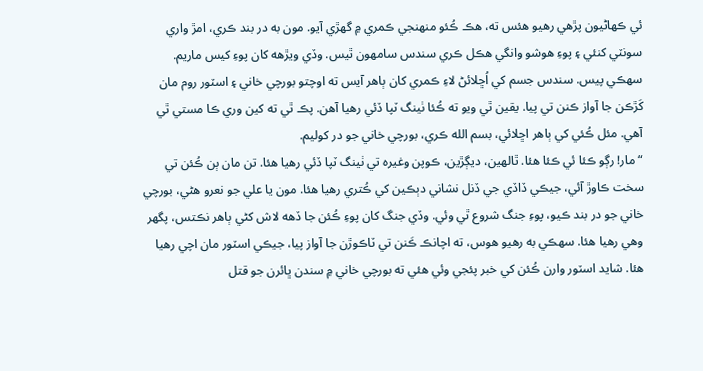ئي ڪھاڻيون پڙھي رھيو ھئس ته، ھڪ ڪُئو منھنجي ڪمري ۾ گهڙي آيو. مون به در بند ڪري، امڙ واري سونٽي کنئي ۽ پوءِ ھوشو وانگي ھڪل ڪري سندس سامھون ٿيس. وڏي ويڙھه کان پوءِ کيس ماريم. سھڪي پيس. سندس جسم کي اُڇلائڻ لاءِ ڪمري کان ٻاھر آيس ته اوچتو بورچي خاني ۽ اسٽور روم مان کَڙڪن جا آواز ڪنن تي پيا. يقين ٿي ويو ته ڪُئا ٺينگ ٽپا ڏئي رھيا آھن. پڪ ٿي ته کين وري ڪا مستي ٿي آھي. مئل ڪُئي کي ٻاھر اڇلائي، بسم الله ڪري، بورچي خاني جو در کوليم.
“مار! رڳو ڪئا ئي ڪئا ھئا. ٿالھين، ديڳڙين، ڪوپن وغيره تي ٺينگ ٽپا ڏئي رھيا ھئا. تن مان ٻن ڪُئن تي سخت ڪاوڙ آئي، جيڪي ڏاڏي جي ڏنل نشاني دٻڪين کي ڪُتري رھيا ھئا. مون يا علي جو نعرو ھڻي، بورچي خاني جو در بند ڪيو، پوءِ جنگ شروع ٿي وئي. وڏي جنگ کان پوءِ ڪُئن جا ڏھه لاش کڻي ٻاھر نڪتس، پگهر وھي رھيا ھئا. سھڪي به رھيو هوس، ته اچانڪ ڪَنن تي ٽاڪوڙن جا آواز پيا، جيڪي اسٽور مان اچي رھيا ھئا. شايد اسٽور وارن ڪُئن کي خبر پئجي وئي ھئي ته بورچي خاني ۾ سندن ڀائرن جو قتل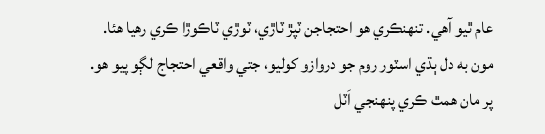عام ٿيو آھي. تنھنڪري ھو احتجاجن ٽپڙ ٽاڙي، ٽوڙي ٽاڪوڙا ڪري رھيا ھئا. مون به دل ٻڌي اسٽور روم جو دروازو کوليو، جتي واقعي احتجاج لڳو پيو ھو. پر مان ھمٿ ڪري پنھنجي اَٽل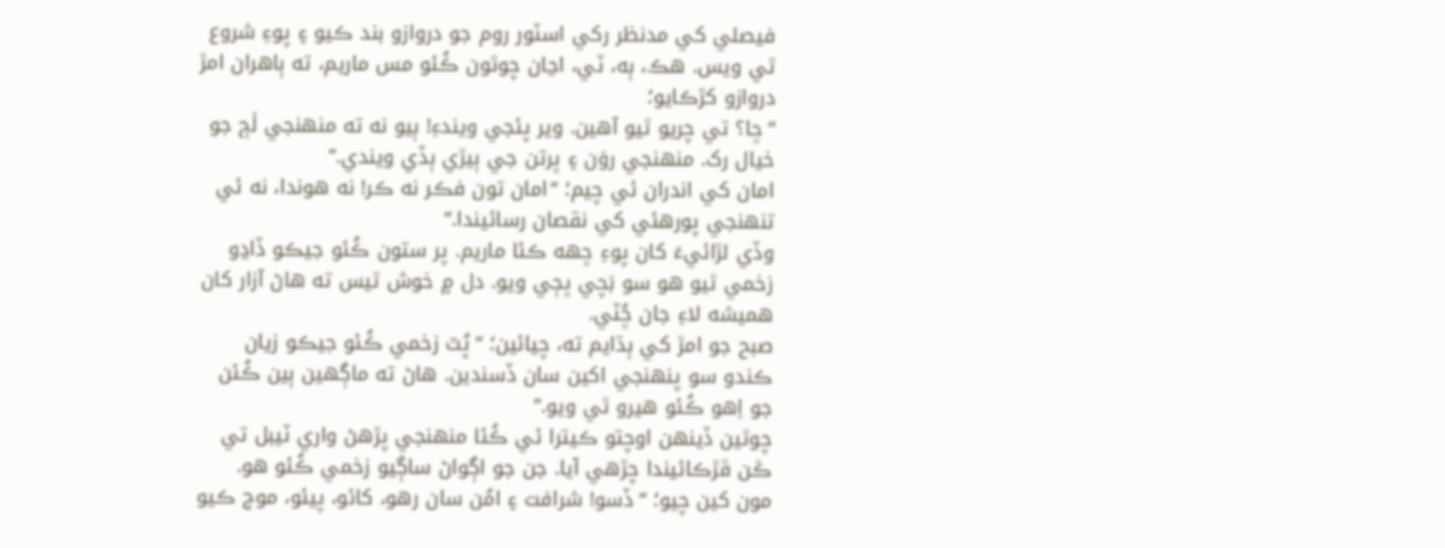فيصلي کي مدنظر رکي اسٽور روم جو دروازو بند ڪيو ۽ پوءِ شروع ٿي ويس. ھڪ، ٻه، ٽي، اڃان چوٿون ڪُئو مس ماريم، ته ٻاھران امڙ دروازو کڙڪايو؛
“ڇا؟ تي چريو ٿيو آھين. وير پئجي ويندءِ! ٻيو نه ته منھنجي لَڄ جو خيال رک. منھنجي روَن ۽ ڀرتن جي ٻيڙي ٻڏي ويندي.”
امان کي اندران ئي چيم؛ “امان تون فڪر نه ڪر! نه ھوندا، نه ئي تنھنجي پورھئي کي نقصان رسائيندا.”
وڏي لڙائيءَ کان پوءِ ڇھه ڪئا ماريم. پر ستون ڪُئو جيڪو ڏاڍو زخمي ٿيو ھو سو بَچي ڀڄي ويو. دل ۾ خوش ٿيس ته ھاڻ آزار کان ھميشه لاءِ جان ڇُٽي.
صبح جو امڙ کي ٻڌايم ته، چيائين؛ “پُٽ زخمي ڪُئو جيڪو زيان ڪندو سو پنھنجي اکين سان ڏسندين. ھاڻ ته ماڳھين ٻين ڪُئن جو اِھو ڪُئو ھيرو ٿي ويو.”
چوٿين ڏينھن اوچتو ڪيترا ئي ڪُئا منھنجي پڙھڻ واري ٽيبل تي ڪَن ڦڙڪائيندا چڙھي آيا. جن جو اڳواڻ ساڳيو زخمي ڪُئو ھو.
مون کين چيو؛ “ڏسو! شرافت ۽ امُن سان رھو، کائو، پيئو، موج ڪيو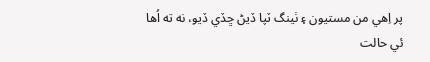پر اِھي من مستيون ۽ ٺينگ ٽپا ڏيڻ ڇڏي ڏيو، نه ته اُھا ئي حالت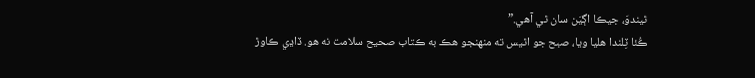ٿيندوَ، جيڪا اڳيَن سان ٿي آهي.”
ڪُئا ٽِلندا ھليا ويا، صبح جو اٿيس ته منھنجو ھڪ به ڪتاب صحيح سلامت نه ھو. ڏاڍي ڪاوڙ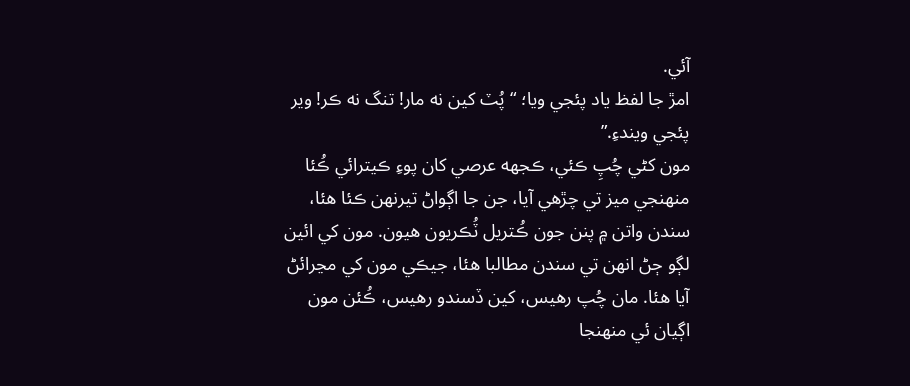آئي.
امڙ جا لفظ ياد پئجي ويا؛ “پُٽ کين نه مار! تنگ نه ڪر! وير پئجي ويندءِ.”
مون کڻي چُپِ ڪئي، ڪجهه عرصي کان پوءِ ڪيترائي ڪُئا منھنجي ميز تي چڙھي آيا، جن جا اڳواڻ تيرنھن ڪئا ھئا، سندن واتن ۾ پنن جون ڪُتريل ٽُڪريون ھيون. مون کي ائين لڳو ڄڻ انھن تي سندن مطالبا ھئا، جيڪي مون کي مڃرائڻ آيا ھئا. مان چُپ رھيس، کين ڏسندو رھيس، ڪُئن مون اڳيان ئي منھنجا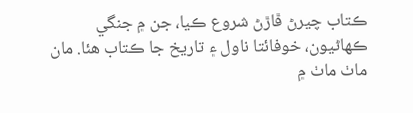ڪتاب چيرڻ ڦاڙڻ شروع ڪيا، جن ۾ جنگي ڪھاڻيون، خوفائتا ناول ۽ تاريخ جا ڪتاب ھئا. مان ماٺ ماٺ ۾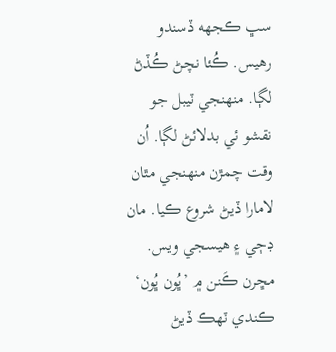سڀ ڪجهه ڏسندو رھيس. ڪُئا نچڻ ڪُڏڻ لڳا. منھنجي ٽيبل جو نقشو ئي بدلائڻ لڳا. اُن وقت چمڙن منھنجي مٿان لامارا ڏيڻ شروع ڪيا. مان ڊڄي ۽ ھيسجي ويس. مڇرن ڪَنن ۾ ’ڀُون ڀُون‘ ڪندي ٽھڪ ڏيڻ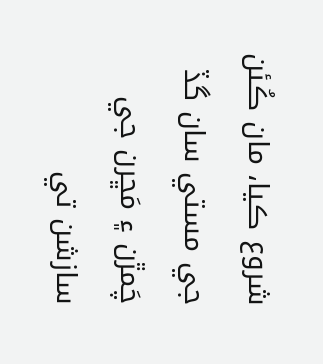شروع ڪيا، مان ڪُئن جي مستي سان گڏ چَمڙن ۽ مَڇرن جي سازشن تي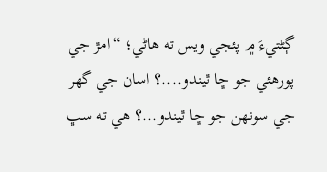ڳڻتيءَ ۾ پئجي ويس ته ھاڻي؛ “امڙ جي پورھئي جو ڇا ٿيندو....؟ اسان جي گهر جي سونھن جو ڇا ٿيندو...؟ هي ته سڀ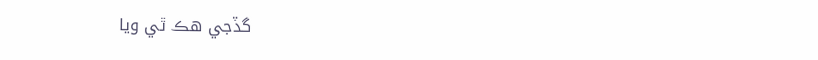گڏجي هڪ ٿي ويا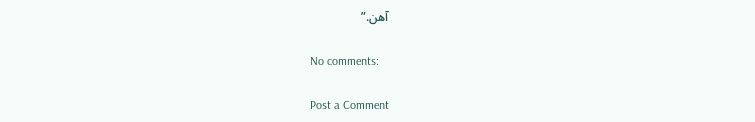آهن.”

No comments:

Post a Comment